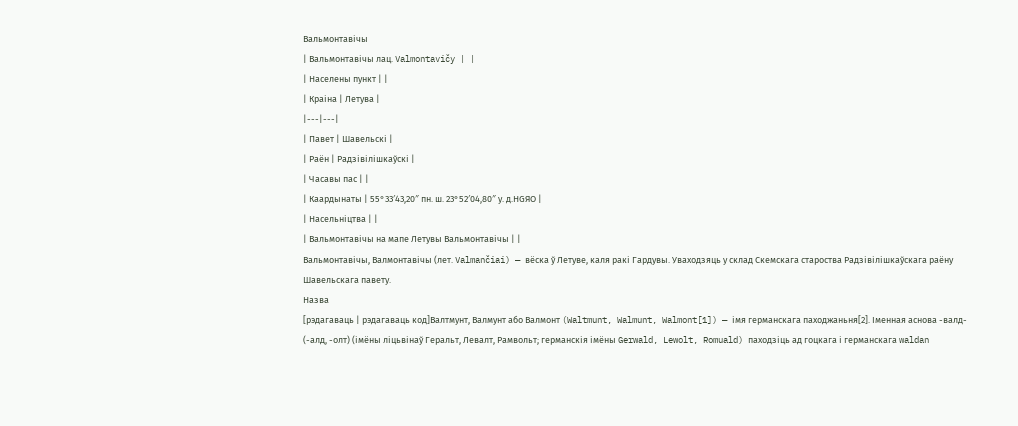Вальмонтавічы
| Вальмонтавічы лац. Valmontavičy | |
| Населены пункт | |
| Краіна | Летува |
|---|---|
| Павет | Шавельскі |
| Раён | Радзівілішкаўскі |
| Часавы пас | |
| Каардынаты | 55°33′43,20″ пн. ш. 23°52′04,80″ у. д.HGЯO |
| Насельніцтва | |
| Вальмонтавічы на мапе Летувы Вальмонтавічы | |
Вальмонтавічы, Валмонтавічы (лет. Valmančiai) — вёска ў Летуве, каля ракі Гардувы. Уваходзяць у склад Скемскага староства Радзівілішкаўскага раёну Шавельскага павету.
Назва
[рэдагаваць | рэдагаваць код]Валтмунт, Валмунт або Валмонт (Waltmunt, Walmunt, Walmont[1]) — імя германскага паходжаньня[2]. Іменная аснова -валд- (-алд, -олт) (імёны ліцьвінаў Геральт, Левалт, Рамвольт; германскія імёны Gerwald, Lewolt, Romuald) паходзіць ад гоцкага і германскага waldan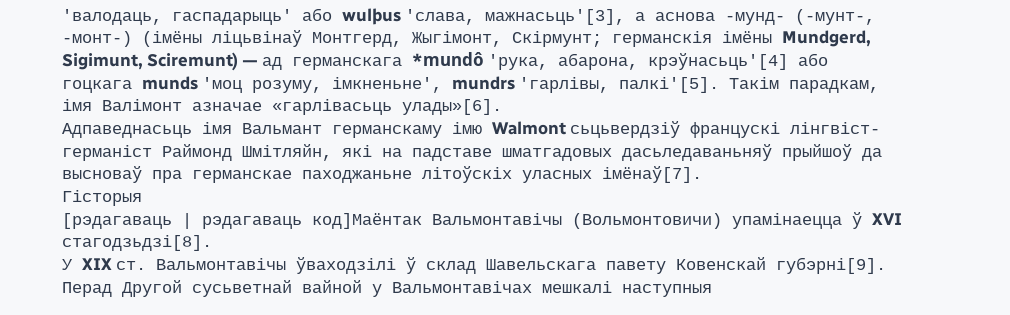'валодаць, гаспадарыць' або wulþus 'слава, мажнасьць'[3], а аснова -мунд- (-мунт-, -монт-) (імёны ліцьвінаў Монтгерд, Жыгімонт, Скірмунт; германскія імёны Mundgerd, Sigimunt, Sciremunt) — ад германскага *mundô 'рука, абарона, крэўнасьць'[4] або гоцкага munds 'моц розуму, імкненьне', mundrs 'гарлівы, палкі'[5]. Такім парадкам, імя Валімонт азначае «гарлівасьць улады»[6].
Адпаведнасьць імя Вальмант германскаму імю Walmont сьцьвердзіў францускі лінгвіст-германіст Раймонд Шмітляйн, які на падставе шматгадовых дасьледаваньняў прыйшоў да высноваў пра германскае паходжаньне літоўскіх уласных імёнаў[7].
Гісторыя
[рэдагаваць | рэдагаваць код]Маёнтак Вальмонтавічы (Вольмонтовичи) упамінаецца ў XVI стагодзьдзі[8].
У XIX ст. Вальмонтавічы ўваходзілі ў склад Шавельскага павету Ковенскай губэрні[9].
Перад Другой сусьветнай вайной у Вальмонтавічах мешкалі наступныя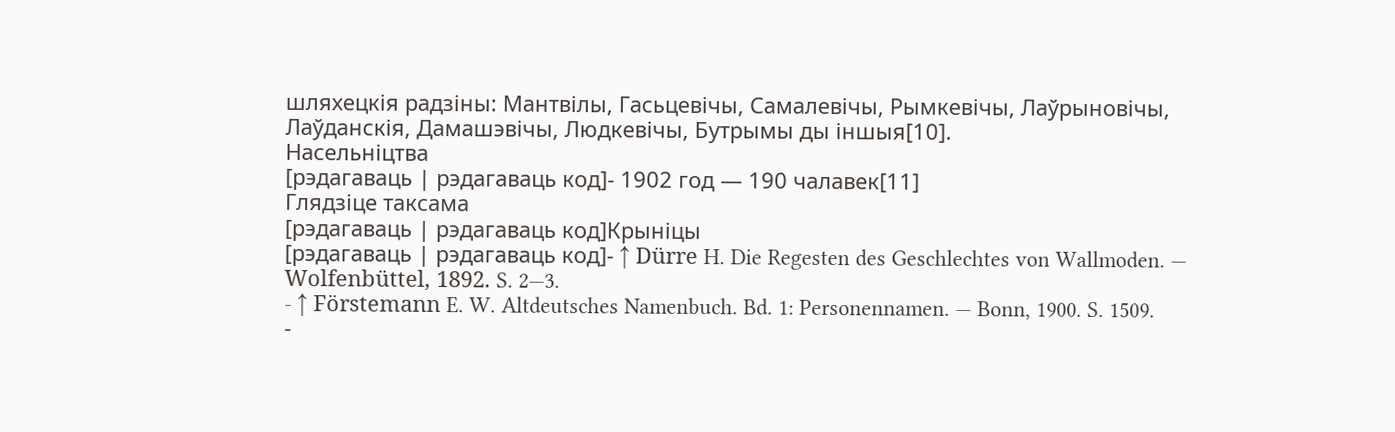шляхецкія радзіны: Мантвілы, Гасьцевічы, Самалевічы, Рымкевічы, Лаўрыновічы, Лаўданскія, Дамашэвічы, Людкевічы, Бутрымы ды іншыя[10].
Насельніцтва
[рэдагаваць | рэдагаваць код]- 1902 год — 190 чалавек[11]
Глядзіце таксама
[рэдагаваць | рэдагаваць код]Крыніцы
[рэдагаваць | рэдагаваць код]- ↑ Dürre H. Die Regesten des Geschlechtes von Wallmoden. — Wolfenbüttel, 1892. S. 2—3.
- ↑ Förstemann E. W. Altdeutsches Namenbuch. Bd. 1: Personennamen. — Bonn, 1900. S. 1509.
-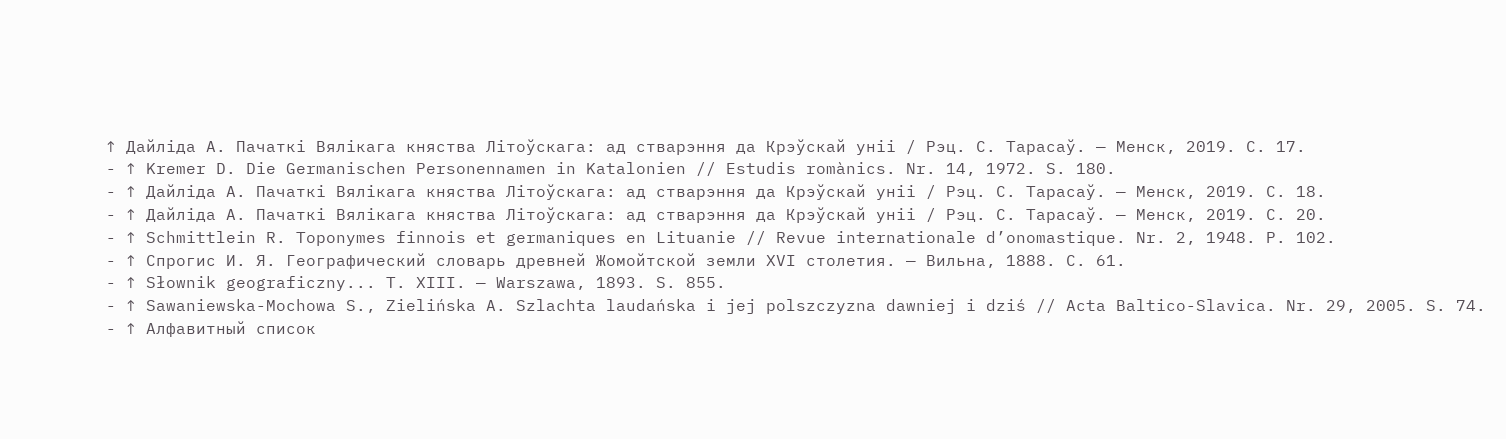↑ Дайліда А. Пачаткі Вялікага княства Літоўскага: ад стварэння да Крэўскай уніі / Рэц. С. Тарасаў. — Менск, 2019. С. 17.
- ↑ Kremer D. Die Germanischen Personennamen in Katalonien // Estudis romànics. Nr. 14, 1972. S. 180.
- ↑ Дайліда А. Пачаткі Вялікага княства Літоўскага: ад стварэння да Крэўскай уніі / Рэц. С. Тарасаў. — Менск, 2019. С. 18.
- ↑ Дайліда А. Пачаткі Вялікага княства Літоўскага: ад стварэння да Крэўскай уніі / Рэц. С. Тарасаў. — Менск, 2019. С. 20.
- ↑ Schmittlein R. Toponymes finnois et germaniques en Lituanie // Revue internationale d’onomastique. Nr. 2, 1948. P. 102.
- ↑ Спрогис И. Я. Географический словарь древней Жомойтской земли XVI столетия. — Вильна, 1888. С. 61.
- ↑ Słownik geograficzny... T. XIII. — Warszawa, 1893. S. 855.
- ↑ Sawaniewska-Mochowa S., Zielińska A. Szlachta laudańska i jej polszczyzna dawniej i dziś // Acta Baltico-Slavica. Nr. 29, 2005. S. 74.
- ↑ Алфавитный список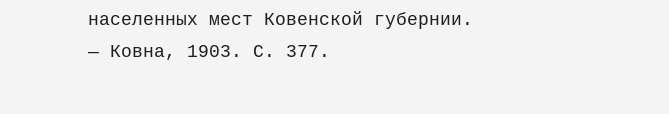населенных мест Ковенской губернии. — Ковна, 1903. С. 377.